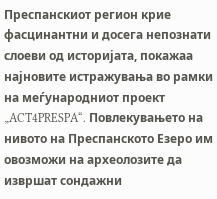Преспанскиот регион крие фасцинантни и досега непознати слоеви од историјата, покажаа најновите истражувања во рамки на меѓународниот проект „ACT4PRESPA“. Повлекувањето на нивото на Преспанското Езеро им овозможи на археолозите да извршат сондажни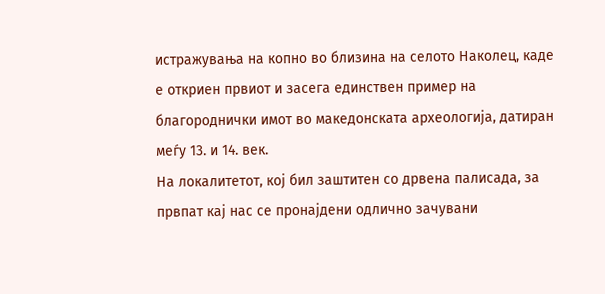истражувања на копно во близина на селото Наколец, каде е откриен првиот и засега единствен пример на благороднички имот во македонската археологија, датиран меѓу 13. и 14. век.
На локалитетот, кој бил заштитен со дрвена палисада, за првпат кај нас се пронајдени одлично зачувани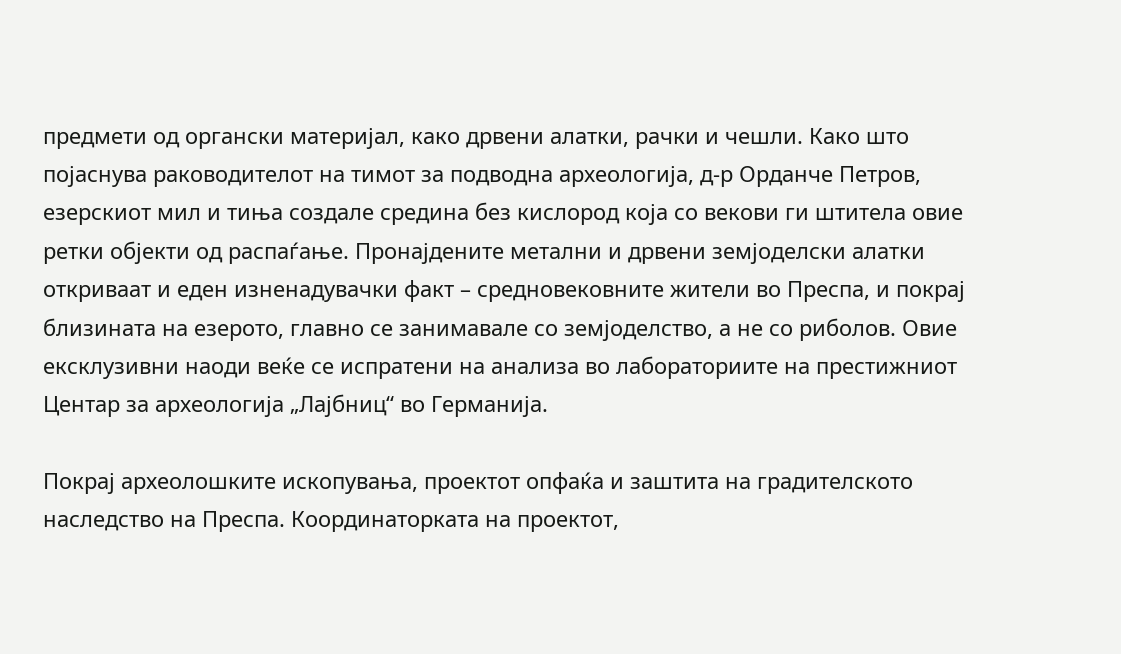предмети од органски материјал, како дрвени алатки, рачки и чешли. Како што појаснува раководителот на тимот за подводна археологија, д-р Орданче Петров, езерскиот мил и тиња создале средина без кислород која со векови ги штитела овие ретки објекти од распаѓање. Пронајдените метални и дрвени земјоделски алатки откриваат и еден изненадувачки факт – средновековните жители во Преспа, и покрај близината на езерото, главно се занимавале со земјоделство, а не со риболов. Овие ексклузивни наоди веќе се испратени на анализа во лабораториите на престижниот Центар за археологија „Лајбниц“ во Германија.

Покрај археолошките ископувања, проектот опфаќа и заштита на градителското наследство на Преспа. Координаторката на проектот,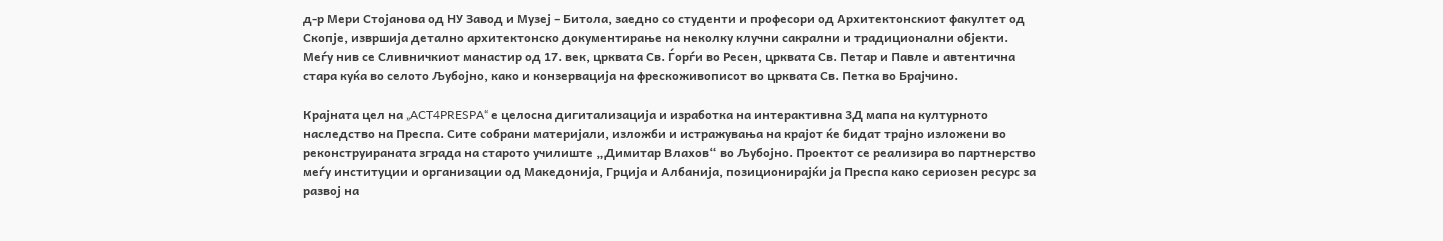д-р Мери Стојанова од НУ Завод и Музеј – Битола, заедно со студенти и професори од Архитектонскиот факултет од Скопје, извршија детално архитектонско документирање на неколку клучни сакрални и традиционални објекти. Меѓу нив се Сливничкиот манастир од 17. век, црквата Св. Ѓорѓи во Ресен, црквата Св. Петар и Павле и автентична стара куќа во селото Љубојно, како и конзервација на фрескоживописот во црквата Св. Петка во Брајчино.

Крајната цел на „ACT4PRESPA“ е целосна дигитализација и изработка на интерактивна 3Д мапа на културното наследство на Преспа. Сите собрани материјали, изложби и истражувања на крајот ќе бидат трајно изложени во реконструираната зграда на старото училиште „Димитар Влахов“ во Љубојно. Проектот се реализира во партнерство меѓу институции и организации од Македонија, Грција и Албанија, позиционирајќи ја Преспа како сериозен ресурс за развој на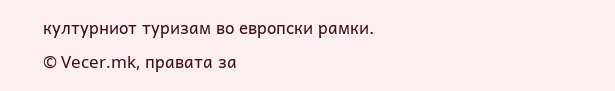културниот туризам во европски рамки.
© Vecer.mk, правата за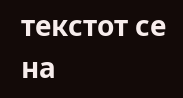текстот се на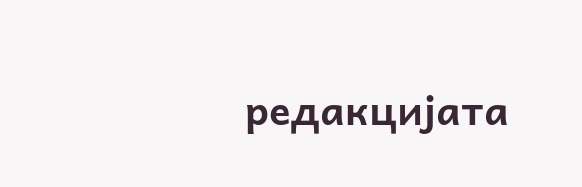редакцијата